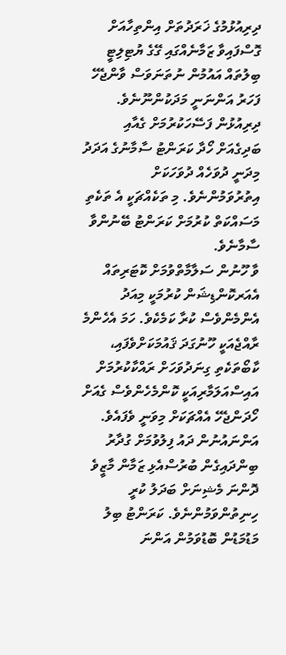ދިރިއުޅުމުގެ ޚަރަދުތަށް އިންތިހާއަށް ގޮސްފައިވާ ޒަމާނެއްގައި ގޭގެ ޔުޓިލިޓީ ބިލުތައް އައުމުން ނުތަނަވަސް ވާންޖެހޭ ފަހަރު އަންނަނީ މަދަކުންނޫނެވެ. ދިރިއުޅުން ފަސޭހަކުރުމަށް ގެއާއި ބަދިގެއަށް ހޯދާ ކަރަންޓު ސާމާނުގެ އަދަދު މިދަނީ ދުވަހެއް ދުވަހަކަށް އިތުރުވަމުންނެވެ. މި ތަކެއްޗަކީ އެ ތަކެތި މަސައްކަތް ކުރުމަށް ކަރަންޓު ބޭނުންވާ ސާމާނެވެ.
ވާ ހޫނުން ސަލާމާތްވުމަށް ކޮޓަރިތައް އެއަރކޮންޑިޝަން ކުރުމަކީ މިއަދު އެންމެންވެސް ކުރާ ކަމެކެވެ. ހަމަ އެހެންމެ ރާއްޖެއަކީ ހޫނުގަދަ ޤައުމަކަށްވެފައި، ކާބޯތަކެތި ގިނަދުވަހަށް ރައްކާކުރުމަށް އައިސްއަލަމާރިއަކީ ކޮންމެހެންވެސް ގެއަށް ހޯދަންޖެހޭ އެއްޗަކަށް މިވަނީ ވެފައެވެ. އަންނައުނުން ދައު ފިލުވުމަށް ގުދާރު ބިންދައިގެން ބުރުސްއެޅި ޒަމާން މާޒީވެ ދޮންނަ މެޝިނަށް ބަދަލު ކުރީ ހިނިތުންވަމުންނެވެ. ކަރަންޓު ބިލު މަޑުމަޑުން ބޮޑުވަމުން އަންނަ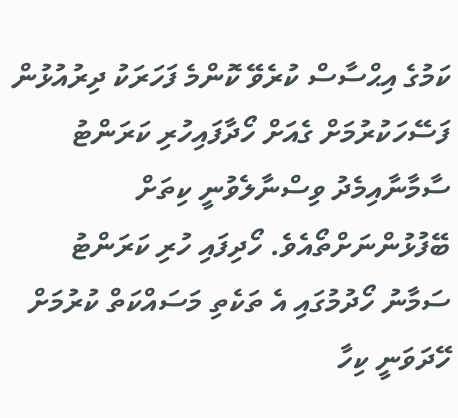ކަމުގެ އިޙްސާސް ކުރެވޭ ކޮންމެ ފަހަރަކު ދިރުއުޅުން ފަސޭހަކުރުމަށް ގެއަށް ހޯދާފައިހުރި ކަރަންޓު ސާމާނާއިމެދު ވިސްނާލެވުނީ ކިތަށް ބޭފުޅުންނަށްތޯއެވެ. ހޯދިފައި ހުރި ކަރަންޓު ސަމާނު ހޯދުމުގައި އެ ތަކެތި މަސައްކަތް ކުރުމަށް ހޭދަވަނީ ކިހާ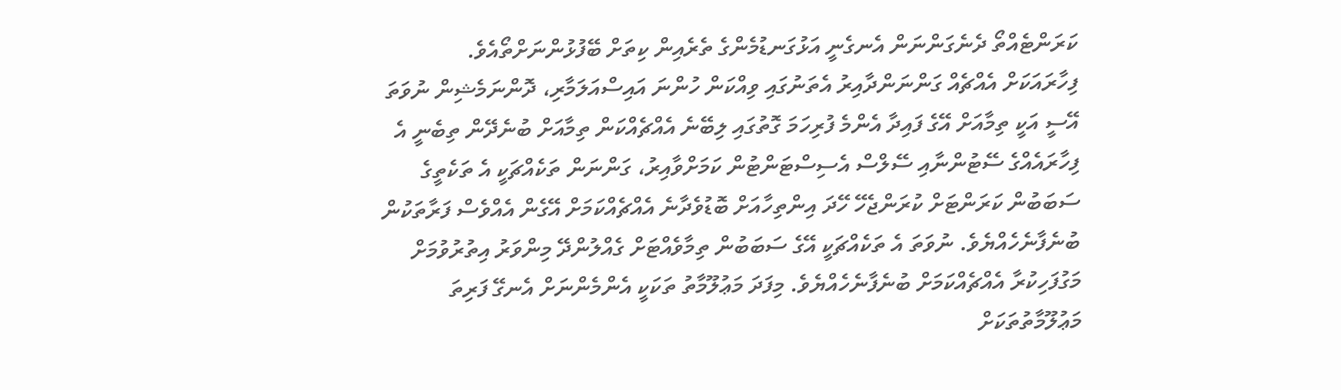ކަރަންޓެއްތޯ ދެނެގަންނަން އެނގެނީ އަޅުގަނޑުމެންގެ ތެރެއިން ކިތަށް ބޭފުޅުންނަށްތޯއެވެ.
ފިހާރައަކަށް އެއްޗެއް ގަންނަންދާއިރު އެތަނުގައި ވިއްކަން ހުންނަ އައިސްއަލަމާރި، ދޮންނަމެޝިން ނުވަތަ އޭސީ އަކީ ތިމާއަށް އޭގެ ފައިދާ އެންމެ ފުރިހަމަ ގޮތުގައި ލިބޭނެ އެއްޗެއްކަން ތިމާއަށް ބުނެދޭން ތިބެނީ އެ ފިހާރައެއްގެ ސޭޓުންނާއި ސޭލްސް އެސިސްޓަންޓުން ކަމަށްވާއިރު، ގަންނަން ތަކެއްޗަކީ އެ ތަކެތީގެ ސަބަބުން ކަރަންޓަށް ކުރަންޖެހޭ ހޭދަ އިންތިހާއަށް ބޮޑުވެދާނެ އެއްޗެއްކަމަށް އޭގެން އެއްވެސް ފަރާތަކުން ބުނެފާނެހެއްޔެވެ. ނުވަތަ އެ ތަކެއްޗަކީ އޭގެ ސަބަބުން ތިމާވެއްޓަށް ގެއްލުންދޭ މިންވަރު އިތުރުވުމަށް މަގުފަހިކުރާ އެއްޗެއްކަމަށް ބުނެފާނެހެއްޔެވެ. މިފަދަ މަޢުލޫމާތު ތަކަކީ އެންމެންނަށް އެނގޭ ފަރިތަ މަޢުލޫމާތުތަކަށް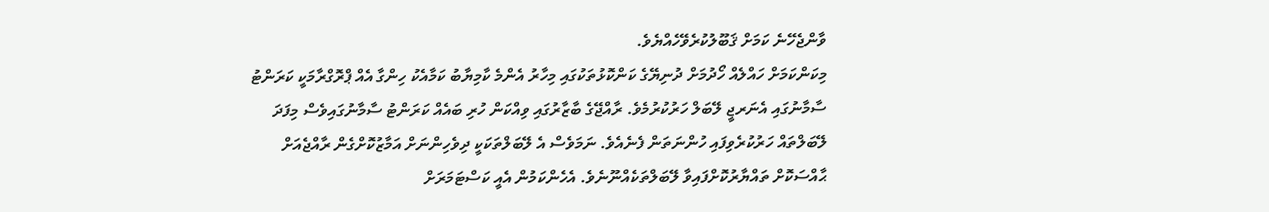ވާންޖެހޭނެ ކަމަށް ޤަބޫލުކުރެވޭހެއްޔެވެ.
މިކަންކަމަށް ހައްލެއް ހޯދުމަށް ދުނިޔޭގެ ކަންކޮޅުތަކުގައި މިހާރު އެންމެ ކާމިޔާބު ކަމާއެކު ހިންގާ އެއް ޕްރޮގްރާމަކީ ކަރަންޓު ސާމާނުގައި އެނަރޖީ ލޭބަލް ހަރުކުރުމެވެ. ރާއްޖޭގެ ބާޒާރުގައި ވިއްކަން ހުރި ބައެއް ކަރަންޓު ސާމާނުގައިވެސް މިފަދަ ލޭބަލްތައް ހަރުކުރެވިފައި ހުންނަތަން ފެނެއެވެ. ނަމަވެސް އެ ލޭބަލްތަކަކީ ދިވެހިންނަށް އަމާޒުކޮށްގެން ރާއްޖެއަށް ޙާއްސަކޮށް ތައްޔާރުކޮށްފައިވާ ލޭބަލްތަކެއްނޫނެވެ. އެހެންކަމުން އެއީ ކަސްޓަމަރަށް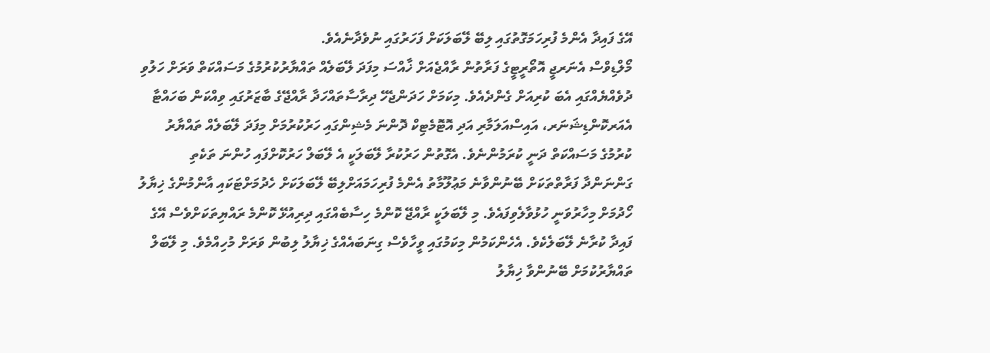އޭގެ ފައިދާ އެންމެ ފުރިހަމަގޮތުގައި ލިބޭ ލޭބަލަކަށް ފަހަރުގައި ނުވެދާނެއެވެ.
މޯލްޑިވްސް އެނަރޖީ އޮތޯރީޓީގެ ފަރާތުން ރާއްޖެއަށް ޚާއްސަ މިފަދަ ލޭބަލެއް ތައްޔާރުކުރުމުގެ މަސައްކަތް ވަރަށް ހަލުވި ދުވެއްޔެއްގައި އެބަ ކުރިއަށް ގެންދެއެވެ. މިކަމަށް ހަދަންޖެހޭ ދިރާސާތައްހަދާ ރާއްޖޭގެ ބާޒަރުގައި ވިއްކަން ބަހައްޓާ އެއަރކޮންޑިޝަނަރ، އައިސްއަލަމާރި އަދި އޮޓޮމެޓިކް ދޮންނަ މެޝިންގައި ހަރުކުރުމަށް މިފަދަ ލޭބަލެއް ތައްޔާރު ކުރުމުގެ މަސައްކަތް ދަނީ ކުރަމުންނެވެ. އެގޮތުން ހަރުކުރާ ލޭބަލަކީ އެ ލޭބަލް ހަރުކޮށްފައި ހުންނަ ތަކެތި ގަންނަންދާ ފަރާތްތަކަށް ބޭނުންވާނެ މަޢުލޫމާތު އެންމެ ފުރިހަމައަށްލިބޭ ލޭބަލަކަށް ހެދުމަށްޓަކައި އާންމުންގެ ޚިޔާލު ހޯދުމަށް މިހާރުވަނީ ހުޅުވާލެވިފައެވެ. މި ލޭބަލަކީ ރާއްޖޭ ކޮންމެ ހިސާބެއްގައި ދިރިއުޅޭ ކޮންމެ ރައްޔިތަކަށްވެސް އޭގެ ފައިދާ ކުރާނެ ލޭބަލެކެވެ. އެހެންކަމުން މިކަމުގައި ވީހާވެސް ގިނަބައެއްގެ ޚިޔާލު ލިބުން ވަރަށް މުހިއްމެވެ. މި ލޭބަލް ތައްޔާރުކުމަށް ބޭނުންވާ ޚިޔާލު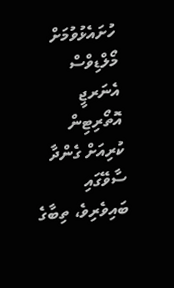ހުށައެޅުވުމަށް މޯލްޑިވްސް އެނަރޖީ އޮތޯރިޓިން ކުރިއަށް ގެންދާ ސާވޭގައި ބައިވެރިވެ، ތިބާގެ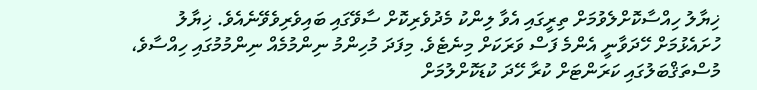ޚިޔާލު ހިއްސާކޮށްލެވުމަށް ތިރީގައި އެވާ ލިންކު މެދުވެރިކޮށް ސާވޭގައި ބައިވެރިވެވޭނެއެވެ. ޚިޔާލު ހުށައެޅުމަށް ހޭދަވާނީ އެންމެ ފަސް ވަރަކަށް މިނެޓެވެ. މިފަދަ މުހިންމު ނިންމުމެއް ނިންމުމުގައި ހިއްސާވެ، މުސްތަޤްބަލުގައި ކަރަންޓަށް ކުރާ ހޭދަ ކުޑަކޮށްލުމަށް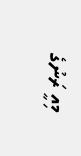މިއީ ރަނުގެ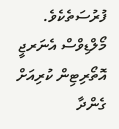ފުރުސަތެކެވެ.
މޯލްޑިވްސް އެނަރޖީ އޮތޯރިޓިން ކުރިއަށް ގެންދާ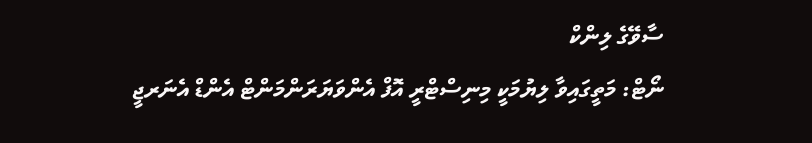ސާވޭގެ ލިންކް
ނޯޓް: މަތީގައިވާ ލިޔުމަކީ މިނިސްޓްރީ އޮފް އެންވަޔަރަންމަންޓް އެންޑް އެނަރޖީ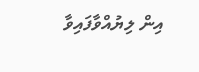އިން ލިޔުއްވާފައިވާ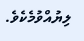ލިޔުއްވުމެކެވެ.